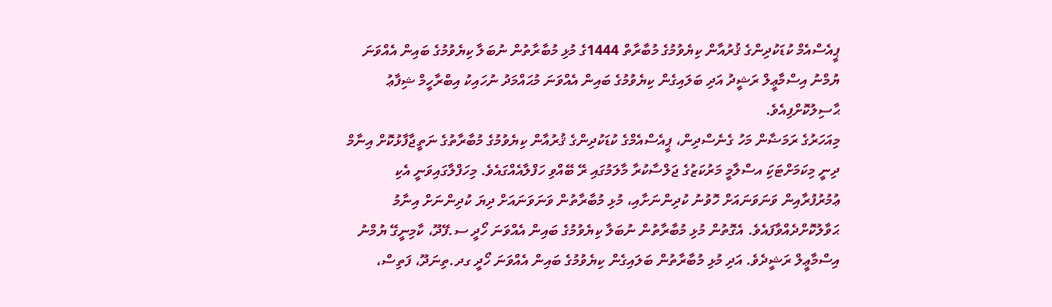ޕީއެސްއެމް ކުޑަކުދިންގެ ޤުރުއާން ކިޔެވުމުގެ މުބާރާތް 1444ގެ މުޅި މުބާރާތުން ނުބަލާ ކިޔެވުމުގެ ބައިން އެއްވަނަ ޔުމްނު އިސްމާޢީލް ރަޝީދު އަދި ބަލައިގެން ކިޔެވުމުގެ ބައިން އެއްވަނަ މުޙައްމަދު ނުހައިކު އިބްރާހީމް ޝިފާޢު ޙާސިލުކޮށްފިއެވެ.
މިއަހަރުގެ ރަމަޟާން މަހު ގެނެސްދިން، ޕީއެސްއެމްގެ ކުޑަކުދިންގެ ޤުރުއާން ކިޔެވުމުގެ މުބާރާތުގެ ނަތީޖާފާޅުކޮށް އިނާމް ދިނީ މިކަމަށްޓަކަި އސްލާމީ މަރުކަޒުގެ ޖަލްސާކުރާ މާލަމުގައި ރޭ ބޭއްވި ހަފްލާއެއްގައެވެ. މިހަފްލާގައިވަނީ އެކި ޢުމުރުފުރާއިން ވަނަވަނައަށް ހޮވުނު ކުދިންނަށާއި، މުޅި މުބާރާތުން ވަނަވަނައަށް ދިޔަ ކުދިންނަށް އިނާމު ޙަވާލުކޮށްދެއްވާފައެވެ. އެގޮތުން މުޅި މުބާރާތުން ނުބަލާ ކިޔެވުމުގެ ބައިން އެއްވަނަ ހޯދީ ސ.ފޭދޫ، ކާމިނީގޭ ޔުމްނު އިސްމާޢީލް ރަޝީދެވެ. އަދި މުޅި މުބާރާތުން ބަލައިގެން ކިޔެވުމުގެ ބައިން އެއްވަނަ ހޯދީ ގދ.ތިނަދޫ، ފަތިސް،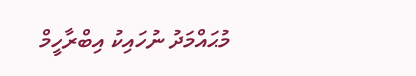މުޙައްމަދު ނުހައިކު އިބްރާހީމް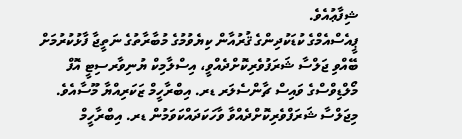ޝިފާޢުއެވެ.
ޕީއެސްއެމްގެ ކުޑަކުދިންގެ ޤުރުއާން ކިޔެވުމުގެ މުބާރާތުގެ ނަތީޖާ ފާޅުކުރުމަށް ބޭއްވި ޖަލްސާ ޝަރަފުވެރިކޮށްދެއްވީ، އިސްލާމިކް ޔުނިވާރސިޓީ އޮފް މޯލްޑިވްސްގެ ވައިސް ޗާންސެލަރ ޑރ. އިބްރާހީމް ޒަކަރިއްޔާ މޫސާއެވެ. މިޖަލްސާ ޝަރަފްވެރިކޮށްދެއްވާ ވާހަކަދައްކަވަމުން ޑރ. އިބްރާހީމް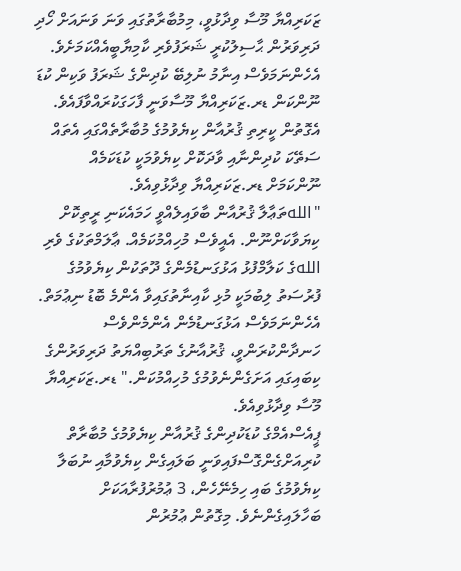ޒަކަރިއްޔާ މޫސާ ވިދާޅުވީ، މިމުބާރާތުގައި ވަނަ ވަނައަށް ހޯދި ދަރިވަރުން ޙާސިލުކުރީ ޝަރަފުވެރި ކާމިޔާބީއެއްކަމަށެވެ. އެހެންނަމަވެސް އިނާމު ނުލިބޭ ކުދިންގެ ޝަރަފު ވަކިން ކުޑަ ނޫންކަން ޑރ.ޒަކަރިއްޔާ މޫސާވަނީ ފާހަގަކުރައްވާފައެވެ. އެގޮތުން ކީރިތި ޤުރުއާން ކިޔެވުމުގެ މުބާރާތެއްގައި އެތައް ސަތޭކަ ކުދިންނާއި ވާދަކޮށް ކިޔެވުމަކީ ކުޑަކަމެއް ނޫންކަމަށް ޑރ.ޒަކަރިއްޔާ ވިދާޅުވިއެވެ.
"اللهތަޢާލާ ޤުރުއާން ބާވައިލެއްވީ ހަމައެކަނި ރީތިކޮށް ކިޔަވާކަށްނޫން. އެއީވެސް މުހިއްމުކަމެއް. ޢާލަމްތަކުގެ ވެރި اللهގެ ކަލާމްފުޅު އަޅުގަނޑުމެންގެ ދޫތަކުން ކިޔެވުމުގެ ފުރުސަތު ލިބުމަކީ މުޅި ކާއިނާތުގައިވާ އެންމެ ބޮޑު ނިޢުމަތް. އެހެންނަމަވެސް އަޅުގަނޑުމެން އެންމެންވެސް ހަނދާންކުރަންވީ، ޤުރުއާނުގެ ތަރުބިއްޔަތު ދަރިވަރުންގެ ކިބައިގައި އަށަގެންނެވުމުގެ މުހިއްމުކަން." ޑރ.ޒަކަރިއްޔާ މޫސާ ވިދާޅުވިއެވެ.
ޕީއެސްއެމްގެ ކުޑަކުދިންގެ ޤުރުއާން ކިޔެވުމުގެ މުބާރާތް ކުރިއަށްގެންގޮސްފައިވަނީ ބަލައިގެން ކިޔެވުމާއި ނުބަލާ ކިޔެވުމުގެ ބައި ހިމެނޭހެން، 3 ޢުމުރުފުރާއަކަށް ބަހާލައިގެންނެވެ. މިގޮތުން ޢުމުރުން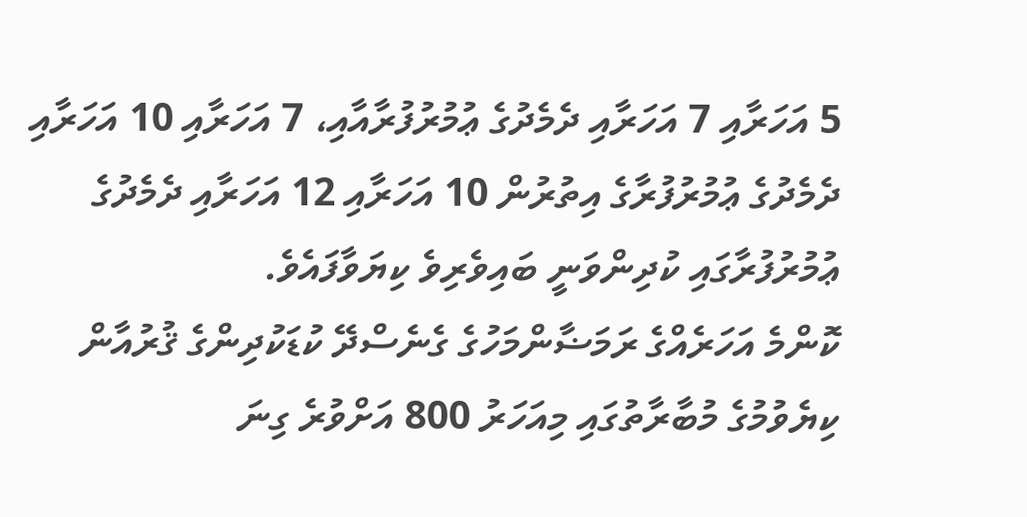5 އަހަރާއި 7 އަހަރާއި ދެމެދުގެ ޢުމުރުފުރާއާއި، 7 އަހަރާއި 10 އަހަރާއި ދެމެދުގެ ޢުމުރުފުރާގެ އިތުރުން 10 އަހަރާއި 12 އަހަރާއި ދެމެދުގެ ޢުމުރުފުރާގައި ކުދިންވަނީ ބައިވެރިވެ ކިޔަވާފައެވެ.
ކޮންމެ އަހަރެއްގެ ރަމަޟާންމަހުގެ ގެނެސްދޭ ކުޑަކުދިންގެ ޤުރުއާން ކިޔެވުމުގެ މުބާރާތުގައި މިއަހަރު 800 އަށްވުރެ ގިނަ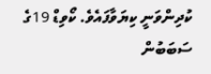ކުދިންވަނީ ކިޔަވާފައެވެ. ކޯވިޑް 19ގެ ސަބަބުން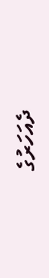ދެއަހަރުގެ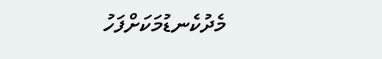މެދުކެނޑުމަކަށްފަހު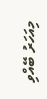މިއަހަރު ބޭއްވި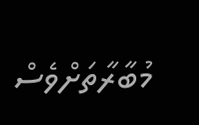މުބާރާތަށްވެސް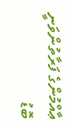ޢާއްމުންގެ ފަރާތުންވަނީ ބޮޑު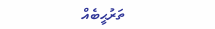ތަރުޙީބެއް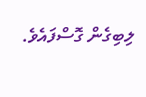ލިބިގެން ގޮސްފައެވެ.